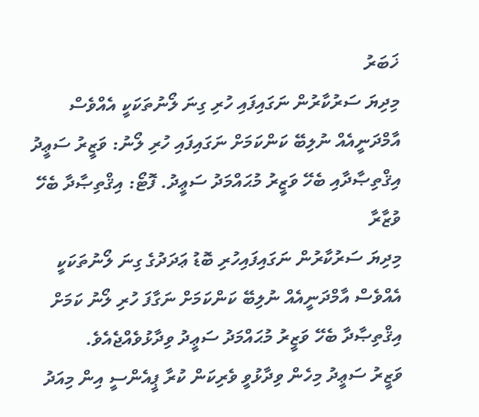ޚަބަރު
މިދިޔަ ސަރުކާރުން ނަގައިފައި ހުރި ގިނަ ލޯނުތަކަކީ އެއްވެސް އާމްދަނީއެއް ނުލިބޭ ކަންކަމަށް ނަގައިފައި ހުރި ލޯނު: ވަޒީރު ސަޢީދު
އިޤްތިޞާދާއި ބެހޭ ވަޒީރު މުޙައްމަދު ސަޢީދު. ފޮޓޯ: އިޤްތިޞާދާ ބެހޭ ވުޒާރާ
މިދިޔަ ސަރުކާރުން ނަގައިފައިހުރި ބޮޑު ޢަދަދުގެ ގިނަ ލޯނުތަކަކީ އެއްވެސް އާމްދަނީއެއް ނުލިބޭ ކަންކަމަށް ނަގާފަ ހުރި ލޯނު ކަމަށް އިޤްތިޞާދާ ބެހޭ ވަޒީރު މުޙައްމަދު ސަޢީދު ވިދާޅުވެއްޖެއެވެ.
ވަޒީރު ސަޢީދު މިހެން ވިދާޅުވީ ވެރިކަން ކުރާ ޕީއެންސީ އިން މިއަދު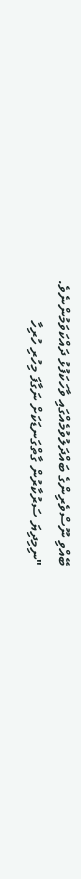ބޭއްވި ނޫސްވެރިންގެ ބައްދަލުވުމެއްގައި ވާހަކަފުޅު ދައްކަވަމުންނެވެ.
"ނިމިދިޔަ ސަރުކާރުން ގާތްގަނޑަކަށް ނަގާފަ މިހުރި ހުރިހާ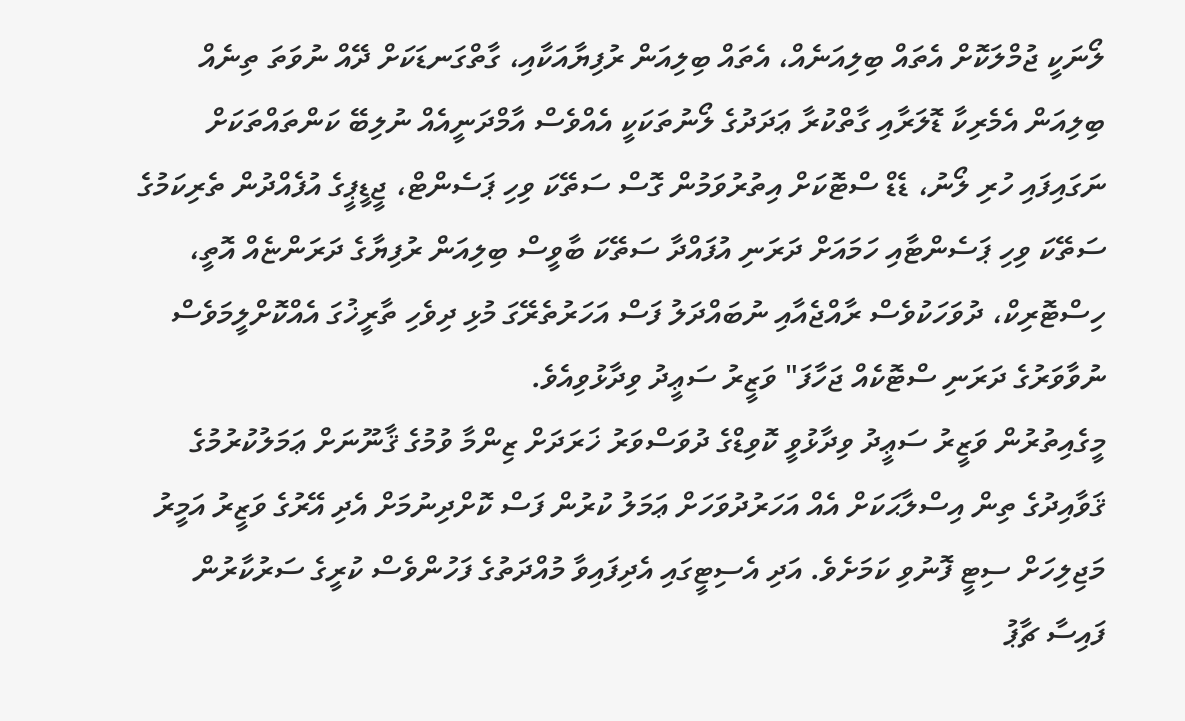ލޯނަކީ ޖުމްލަކޮށް އެތައް ބިލިއަނެއް، އެތައް ބިލިއަން ރުފިޔާއަކާއި، ގާތްގަނޑަކަށް ދޭއް ނުވަތަ ތިނެއް ބިލިއަން އެމެރިކާ ޑޮލަރާއި ގާތްކުރާ ޢަދަދުގެ ލޯނުތަކަކީ އެއްވެސް އާމްދަނީއެއް ނުލިބޭ ކަންތައްތަކަށް ނަގައިފައި ހުރި ލޯނު، ޑެޑް ސްޓޮކަށް އިތުރުވަމުން ގޮސް ސަތޭކަ ވިހި ޕަސެންޓް، ޖީޑީޕީގެ އުފެއްދުން ތެރިކަމުގެ ސަތޭކަ ވިހި ޕަސެންޓާއި ހަމައަށް ދަރަނި އުފައްދާ ސަތޭކަ ބާވީސް ބިލިއަން ރުފިޔާގެ ދަރަންޏެއް އޮތީ، ހިސްޓޮރިކް، ދުވަހަކުވެސް ރާއްޖެއާއި ނުބައްދަލު ފަސް އަހަރުތެރޭގަ މުޅި ދިވެހި ތާރީޚުގަ އެއްކޮށްލީމަވެސް ނުވާވަރުގެ ދަރަނި ސްޓޮކެއް ޖަހާފަ" ވަޒީރު ސަޢީދު ވިދާޅުވިއެވެ.
މީގެއިތުރުން ވަޒީރު ސަޢީދު ވިދާޅުވީ ކޮވިޑްގެ ދުވަސްވަރު ޚަރަދަށް ޒިންމާ ވުމުގެ ޤާނޫނަށް ޢަމަލުކުރުމުގެ ޤަވާއިދުގެ ތިން އިސްލާޙަކަށް އެއް އަހަރުދުވަހަށް ޢަމަލު ކުރުން ފަސް ކޮށްދިނުމަށް އެދި އޭރުގެ ވަޒީރު އަމީރު މަޖިލިހަށް ސިޓީ ފޮނުވި ކަމަށެވެ. އަދި އެސިޓީގައި އެދިފައިވާ މުއްދަތުގެ ފަހުންވެސް ކުރީގެ ސަރުކާރުން ފައިސާ ޗާޕު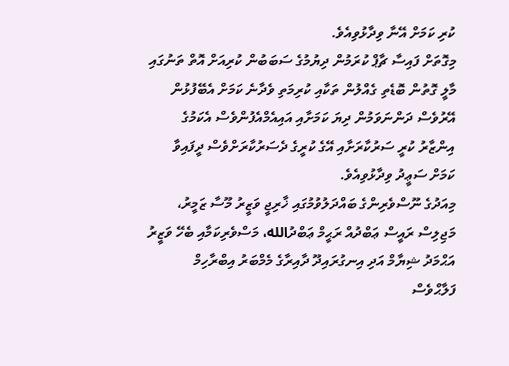ކުރި ކަމަށް އޭނާ ވިދާޅުވިއެވެ.
މިގޮތަށް ފައިސާ ޗާޕް ކުރަމުން ދިޔުމުގެ ސަބަބުން ކުރިއަށް އޮތް ތަނުގައި މާލީ ގޮތުން ބޮޑެތި ގެއްލުން ތަކާއި ކުރިމަތި ވެދާނެ ކަމަށް އެބޭފުޅުން އޭރުވެސް ދަންނަވަމުން ދިޔަ ކަމަށާއި އައިއެމްއެފުންވެސް އެކަމުގެ އިންޒާރު ކުރީ ސަރުކާރަށާއި އޭގެ ކުރީގެ ދެސަރުކާރަށްވެސް ދީފައިވާ ކަމަށް ސަޢީދު ވިދާޅުވިއެވެ.
މިއަދުގެ ނޫސްވެރިންގެ ބައްދަލުވުމުގައި ޚާރިޖީ ވަޒީރު މޫސާ ޒަމީރު، މަޖިލިސް ރައީސް ޢަބްދުއް ރަޙީމް ޢަބްދުالله، މަސްވެރިކަމާއި ބެހޭ ވަޒީރު އަޙްމަދު ޝިޔާމް އަދި އިނގުރައިދޫ ދާއިރާގެ މެމްބަރު އިބްރާހިމް ފަލާޙްވެސް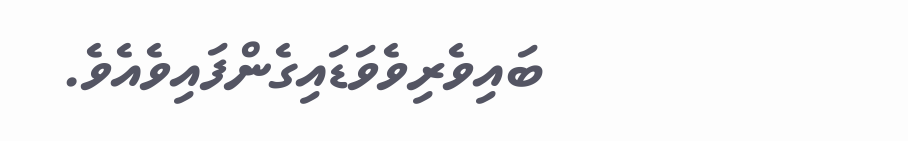ބައިވެރިވެވަޑައިގެންފައިވެއެވެ.